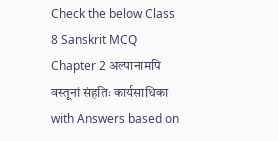Check the below Class 8 Sanskrit MCQ Chapter 2 अल्पानामपि वस्तूनां संहतिः कार्यसाधिका with Answers based on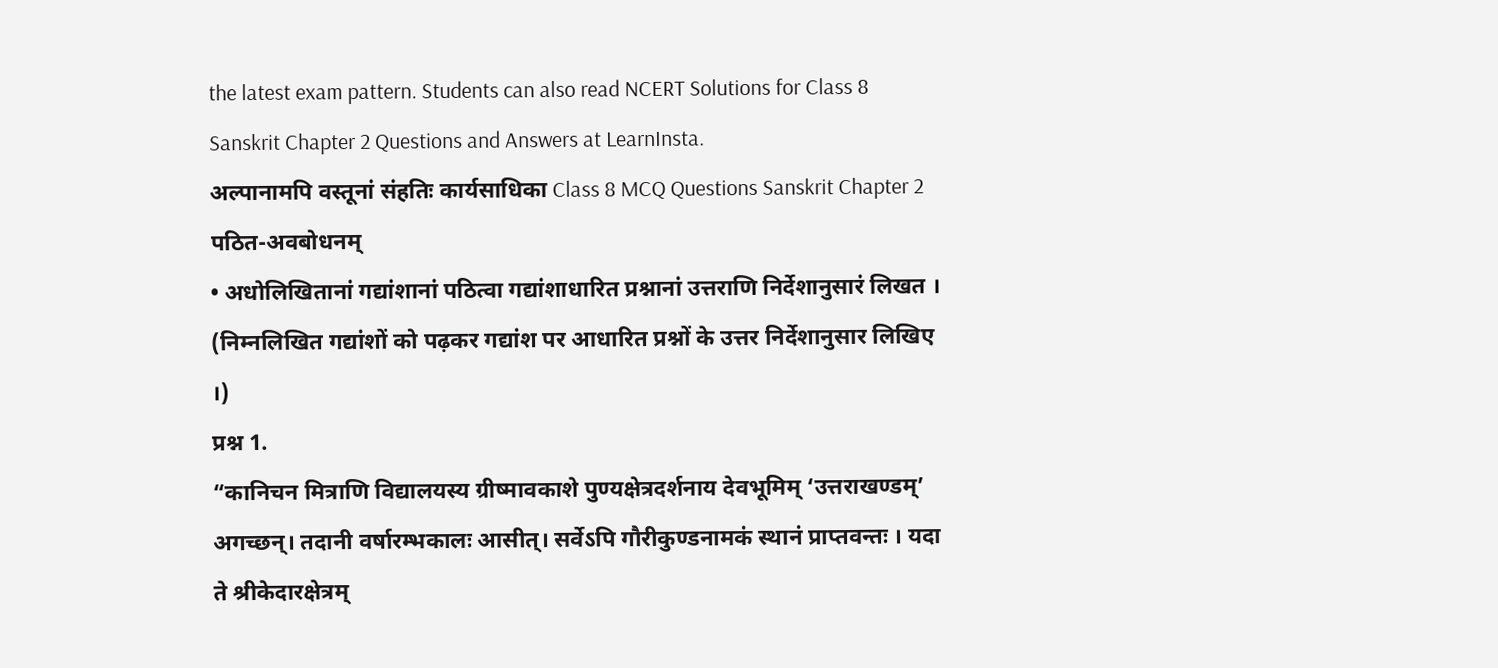the latest exam pattern. Students can also read NCERT Solutions for Class 8 Sanskrit Chapter 2 Questions and Answers at LearnInsta.
अल्पानामपि वस्तूनां संहतिः कार्यसाधिका Class 8 MCQ Questions Sanskrit Chapter 2
पठित-अवबोधनम्
• अधोलिखितानां गद्यांशानां पठित्वा गद्यांशाधारित प्रश्नानां उत्तराणि निर्देशानुसारं लिखत ।
(निम्नलिखित गद्यांशों को पढ़कर गद्यांश पर आधारित प्रश्नों के उत्तर निर्देशानुसार लिखिए ।)
प्रश्न 1.
“कानिचन मित्राणि विद्यालयस्य ग्रीष्मावकाशे पुण्यक्षेत्रदर्शनाय देवभूमिम् ‘उत्तराखण्डम्’ अगच्छन्। तदानी वर्षारम्भकालः आसीत्। सर्वेऽपि गौरीकुण्डनामकं स्थानं प्राप्तवन्तः । यदा ते श्रीकेदारक्षेत्रम्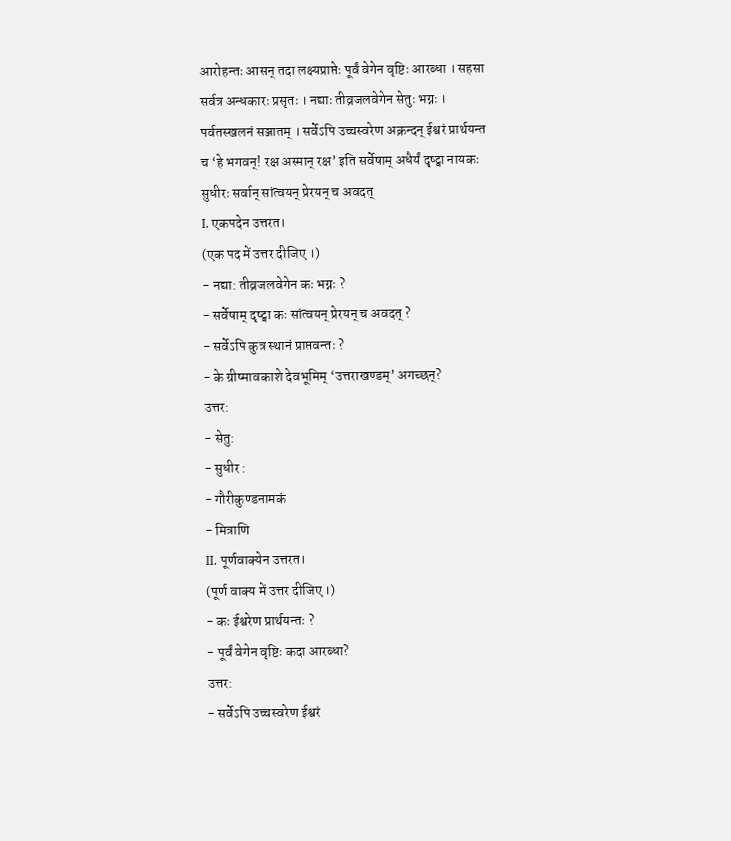आरोहन्तः आसन् तदा लक्ष्यप्राप्तेः पूर्वं वेगेन वृष्टिः आरब्धा । सहसा सर्वत्र अन्धकारः प्रसृतः । नद्याः तीव्रजलवेगेन सेतुः भग्नः । पर्वतस्खलनं सञ्जातम् । सर्वेऽपि उच्चस्वरेण अक्रन्दन् ईश्वरं प्रार्थयन्त च ‘हे भगवन्! रक्ष अस्मान् रक्ष’ इति सर्वेषाम् अधैर्यं दृष्ट्वा नायकः सुधीरः सर्वान् सांत्वयन् प्रेरयन् च अवदत्
I. एकपदेन उत्तरत।
(एक पद में उत्तर दीजिए ।)
- नद्या: तीव्रजलवेगेन कः भग्नः ?
- सर्वेषाम् दृष्ट्वा कः सांत्वयन् प्रेरयन् च अवदत् ?
- सर्वेऽपि कुत्र स्थानं प्राप्तवन्तः ?
- के ग्रीष्मावकाशे देवभूमिम् ‘उत्तराखण्डम्’ अगच्छन्?
उत्तर:
- सेतु:
- सुधीर :
- गौरीकुण्डनामकं
- मित्राणि
II. पूर्णवाक्येन उत्तरत।
(पूर्ण वाक्य में उत्तर दीजिए ।)
- कः ईश्वरेण प्रार्थयन्तः ?
- पूर्वं वेगेन वृष्टिः कदा आरब्धा?
उत्तर:
- सर्वेऽपि उच्चस्वरेण ईश्वरं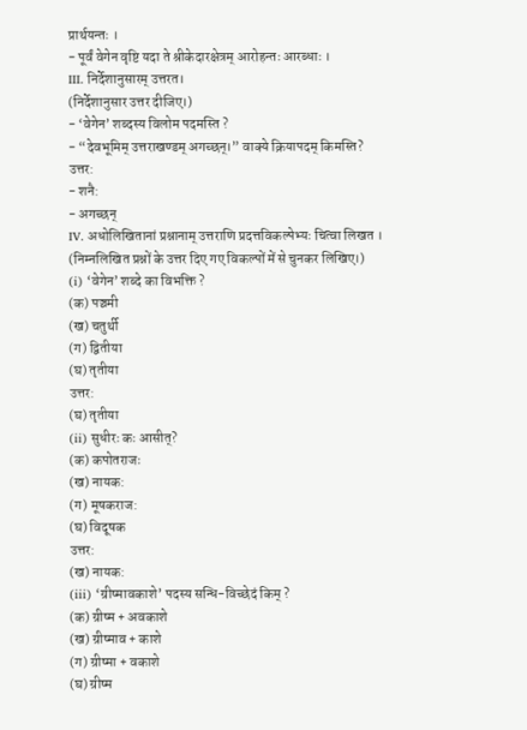प्रार्थयन्तः ।
- पूर्वं वेगेन वृष्टि यदा ते श्रीकेदारक्षेत्रम् आरोहन्तः आरब्धाः ।
III. निर्देशानुसारम् उत्तरत।
(निर्देशानुसार उत्तर दीजिए।)
- ‘वेगेन’ शब्दस्य विलोम पदमस्ति ?
- “देवभूमिम् उत्तराखण्डम् अगच्छन्।” वाक्ये क्रियापदम् किमस्ति?
उत्तर:
- शनै:
- अगच्छन्
IV. अधोलिखितानां प्रश्नानाम् उत्तराणि प्रदत्तविकल्पेभ्यः चित्वा लिखत ।
(निम्नलिखित प्रश्नों के उत्तर दिए गए विकल्पों में से चुनकर लिखिए।)
(i) ‘वेगेन’ शब्दे का विभक्ति ?
(क) पञ्चमी
(ख) चतुर्थी
(ग) द्वितीया
(घ) तृतीया
उत्तर:
(घ) तृतीया
(ii) सुधीरः कः आसीत्?
(क) कपोतराजः
(ख) नायक:
(ग) मूषकराज:
(घ) विदूषक
उत्तर:
(ख) नायक:
(iii) ‘ग्रीष्मावकाशे’ पदस्य सन्धि-विच्छेदं किम् ?
(क) ग्रीष्म + अवकाशे
(ख) ग्रीष्माव + काशे
(ग) ग्रीष्मा + वकाशे
(घ) ग्रीष्म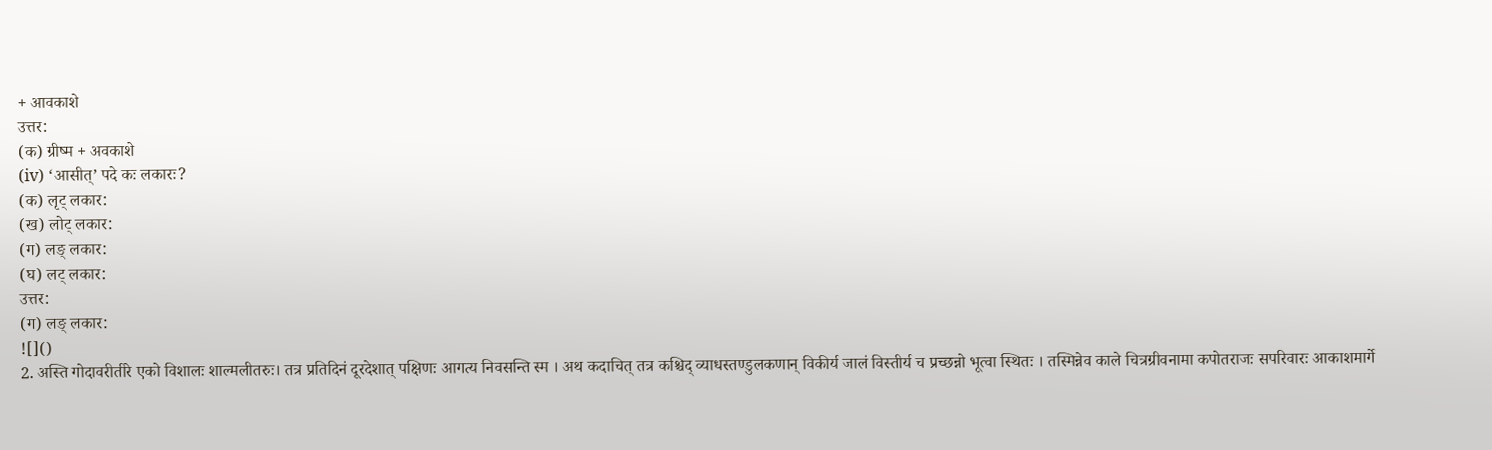+ आवकाशे
उत्तर:
(क) ग्रीष्म + अवकाशे
(iv) ‘आसीत्’ पदे कः लकारः?
(क) लृट् लकार:
(ख) लोट् लकार:
(ग) लङ् लकार:
(घ) लट् लकार:
उत्तर:
(ग) लङ् लकार:
![]()
2. अस्ति गोदावरीतीरे एको विशालः शाल्मलीतरुः। तत्र प्रतिदिनं दूरदेशात् पक्षिणः आगत्य निवसन्ति स्म । अथ कदाचित् तत्र कश्चिद् व्याधस्तण्डुलकणान् विकीर्य जालं विस्तीर्य च प्रच्छन्नो भूत्वा स्थितः । तस्मिन्नेव काले चित्रग्रीवनामा कपोतराजः सपरिवारः आकाशमार्गे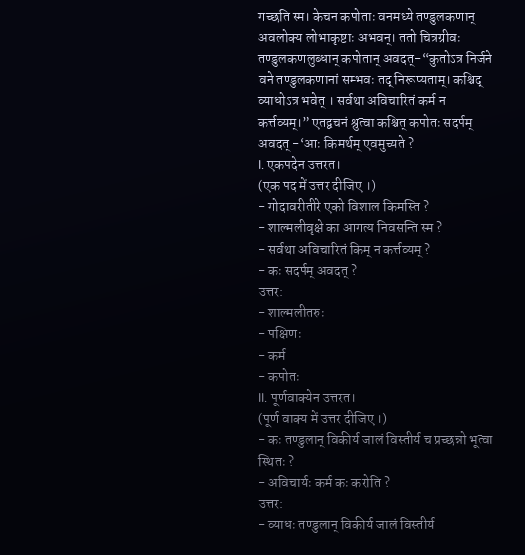गच्छति स्म। केचन कपोताः वनमध्ये तण्डुलकणान् अवलोक्य लोभाकृष्टाः अभवन्। ततो चित्रग्रीवः तण्डुलकणलुब्धान् कपोतान् अवदत्-“कुतोऽत्र निर्जने वने तण्डुलकणानां सम्भवः तद् निरूप्यताम्। कश्चिद् व्याधोऽत्र भवेत् । सर्वथा अविचारितं कर्म न कर्त्तव्यम्।” एतद्वचनं श्रुत्वा कश्चित् कपोतः सदर्पम् अवदत् -‘आः किमर्थम् एवमुच्यते ?
I. एकपदेन उत्तरत।
(एक पद में उत्तर दीजिए ।)
- गोदावरीतीरे एको विशाल किमस्ति ?
- शाल्मलीवृक्षे का आगत्य निवसन्ति स्म ?
- सर्वथा अविचारितं किम् न कर्त्तव्यम् ?
- कः सदर्पम् अवदत् ?
उत्तर:
- शाल्मलीतरुः
- पक्षिणः
- कर्म
- कपोतः
II. पूर्णवाक्येन उत्तरत।
(पूर्ण वाक्य में उत्तर दीजिए ।)
- कः तण्डुलान् विकीर्य जालं विस्तीर्य च प्रच्छन्नो भूत्वा स्थितः ?
- अविचार्यः कर्म कः करोति ?
उत्तर:
- व्याधः तण्डुलान् विकीर्य जालं विस्तीर्य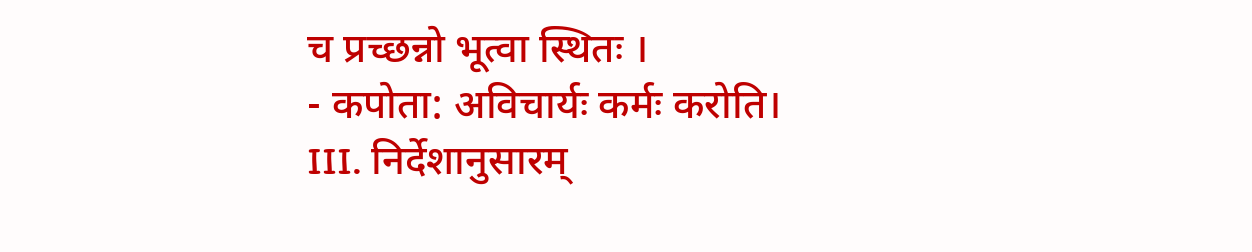च प्रच्छन्नो भूत्वा स्थितः ।
- कपोता: अविचार्यः कर्मः करोति।
III. निर्देशानुसारम्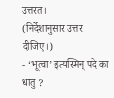उत्तरत।
(निर्देशानुसार उत्तर दीजिए।)
- ‘भूत्वा’ इत्यस्मिन् पदे का धातु ?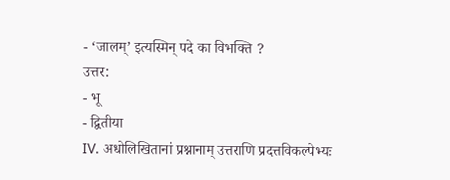- ‘जालम्’ इत्यस्मिन् पदे का विभक्ति ?
उत्तर:
- भू
- द्वितीया
IV. अधोलिखितानां प्रश्नानाम् उत्तराणि प्रदत्तविकल्पेभ्यः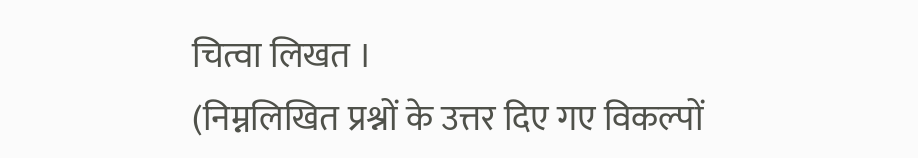चित्वा लिखत ।
(निम्नलिखित प्रश्नों के उत्तर दिए गए विकल्पों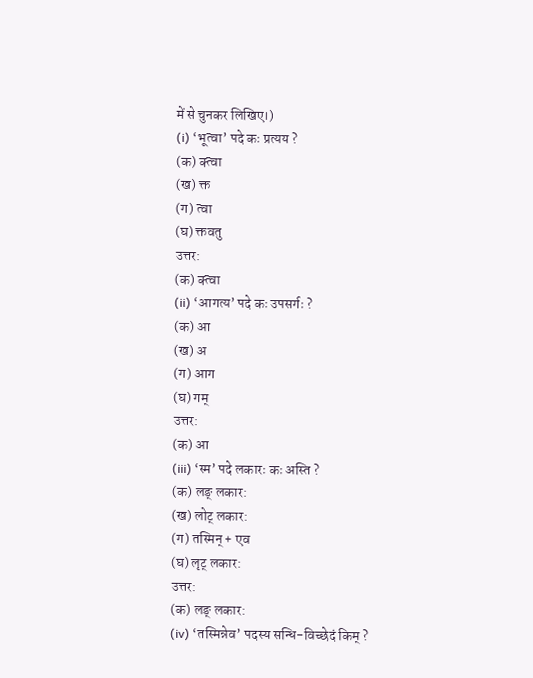में से चुनकर लिखिए।)
(i) ‘भूत्वा’ पदे कः प्रत्यय ?
(क) क्त्वा
(ख) क्त
(ग) त्वा
(घ) क्तवतु
उत्तर:
(क) क्त्वा
(ii) ‘आगत्य’ पदे कः उपसर्गः ?
(क) आ
(ख) अ
(ग) आग
(घ) गम्
उत्तर:
(क) आ
(iii) ‘स्म’ पदे लकारः कः अस्ति ?
(क) लङ् लकार:
(ख) लोट् लकार:
(ग) तस्मिन् + एव
(घ) लृट् लकार:
उत्तर:
(क) लङ् लकार:
(iv) ‘तस्मिन्नेव’ पदस्य सन्धि-विच्छेदं किम् ?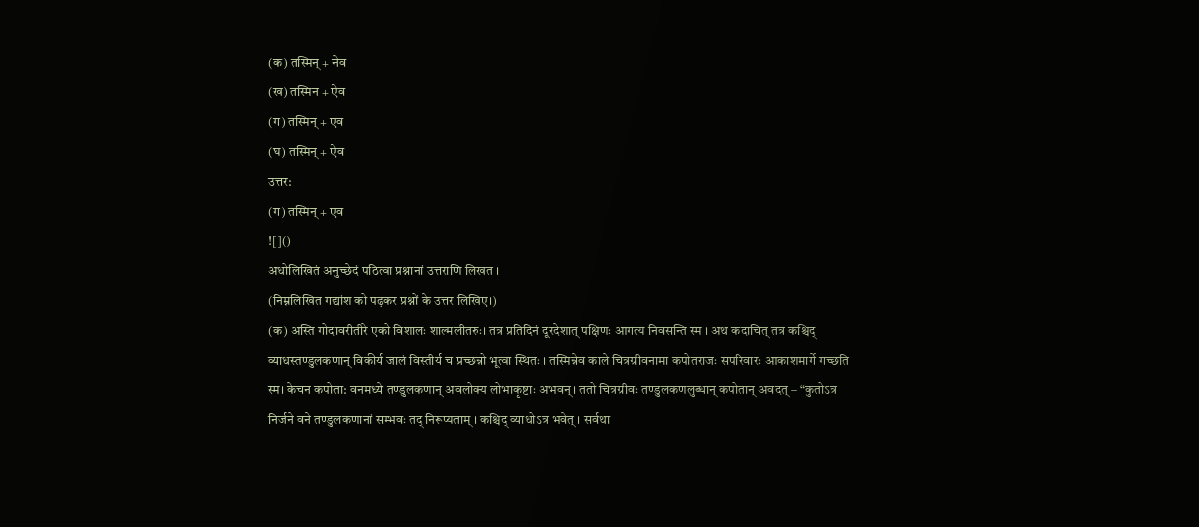(क) तस्मिन् + नेव
(ख) तस्मिन + ऐव
(ग) तस्मिन् + एव
(घ) तस्मिन् + ऐव
उत्तर:
(ग) तस्मिन् + एव
![]()
अधोलिखितं अनुच्छेदं पठित्वा प्रश्नानां उत्तराणि लिखत ।
(निम्नलिखित गद्यांश को पढ़कर प्रश्नों के उत्तर लिखिए।)
(क) अस्ति गोदावरीतीरे एको विशालः शाल्मलीतरुः। तत्र प्रतिदिनं दूरदेशात् पक्षिणः आगत्य निवसन्ति स्म । अथ कदाचित् तत्र कश्चिद् व्याधस्तण्डुलकणान् विकीर्य जालं विस्तीर्य च प्रच्छन्नो भूत्वा स्थितः । तस्मिन्नेव काले चित्रग्रीवनामा कपोतराजः सपरिवारः आकाशमार्गे गच्छति स्म। केचन कपोता: वनमध्ये तण्डुलकणान् अवलोक्य लोभाकृष्टाः अभवन्। ततो चित्रग्रीवः तण्डुलकणलुब्धान् कपोतान् अवदत् – “कुतोऽत्र निर्जने वने तण्डुलकणानां सम्भवः तद् निरूप्यताम् । कश्चिद् व्याधोऽत्र भवेत् । सर्वथा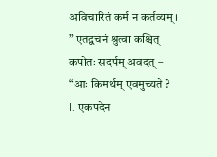अविचारितं कर्म न कर्तव्यम् । ” एतद्वचनं श्रुत्वा कश्चित् कपोतः सदर्पम् अवदत् – “आः किमर्थम् एवमुच्यते ?
I. एकपदेन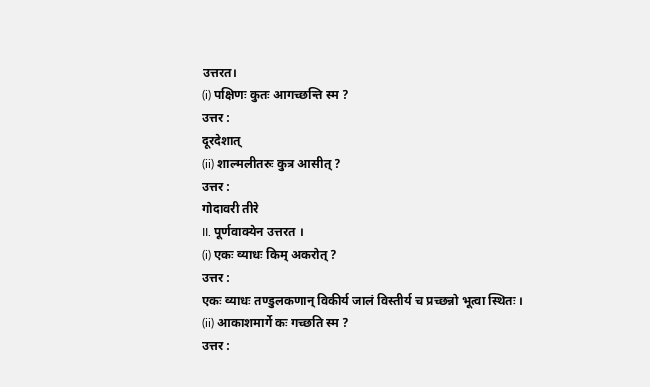उत्तरत।
(i) पक्षिणः कुतः आगच्छन्ति स्म ?
उत्तर :
दूरदेशात्
(ii) शाल्मलीतरुः कुत्र आसीत् ?
उत्तर :
गोदावरी तीरे
II. पूर्णवाक्येन उत्तरत ।
(i) एकः व्याधः किम् अकरोत् ?
उत्तर :
एकः व्याधः तण्डुलकणान् विकीर्य जालं विस्तीर्य च प्रच्छन्नो भूत्वा स्थितः ।
(ii) आकाशमार्गे कः गच्छति स्म ?
उत्तर :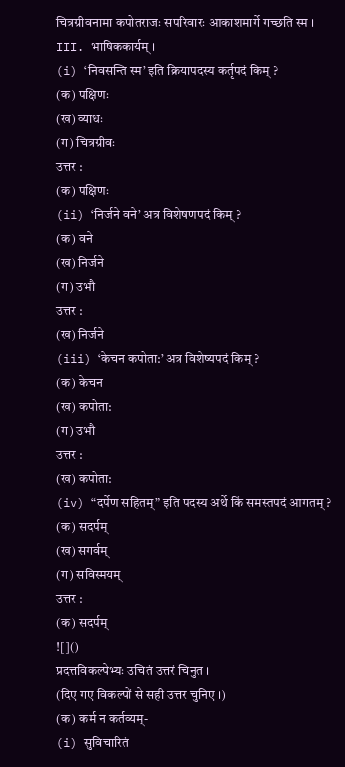चित्रग्रीवनामा कपोतराजः सपरिवारः आकाशमार्गे गच्छति स्म ।
III. भाषिककार्यम् ।
(i) ‘निवसन्ति स्म’ इति क्रियापदस्य कर्तृपदं किम् ?
(क) पक्षिणः
(ख) व्याधः
(ग) चित्रग्रीवः
उत्तर :
(क) पक्षिणः
(ii) ‘निर्जने वने’ अत्र विशेषणपदं किम् ?
(क) वने
(ख) निर्जने
(ग) उभौ
उत्तर :
(ख) निर्जने
(iii) ‘केचन कपोता:’ अत्र विशेष्यपदं किम् ?
(क) केचन
(ख) कपोता:
(ग) उभौ
उत्तर :
(ख) कपोता:
(iv) “दर्पेण सहितम्” इति पदस्य अर्थे किं समस्तपदं आगतम् ?
(क) सदर्पम्
(ख) सगर्वम्
(ग) सविस्मयम्
उत्तर :
(क) सदर्पम्
![]()
प्रदत्तविकल्पेभ्यः उचितं उत्तरं चिनुत ।
(दिए गए विकल्पों से सही उत्तर चुनिए ।)
(क) कर्म न कर्तव्यम्-
(i) सुविचारितं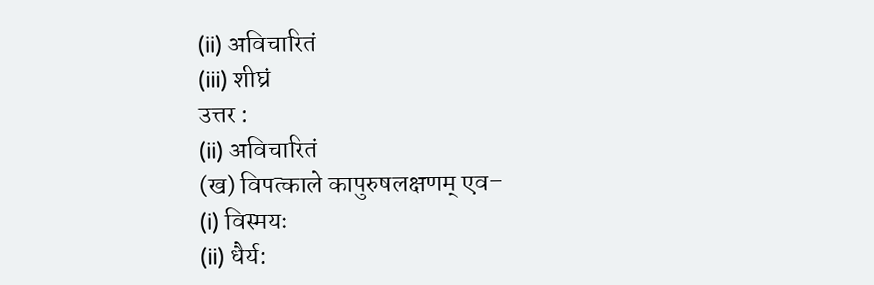(ii) अविचारितं
(iii) शीघ्रं
उत्तर :
(ii) अविचारितं
(ख) विपत्काले कापुरुषलक्षणम् एव–
(i) विस्मयः
(ii) धैर्य: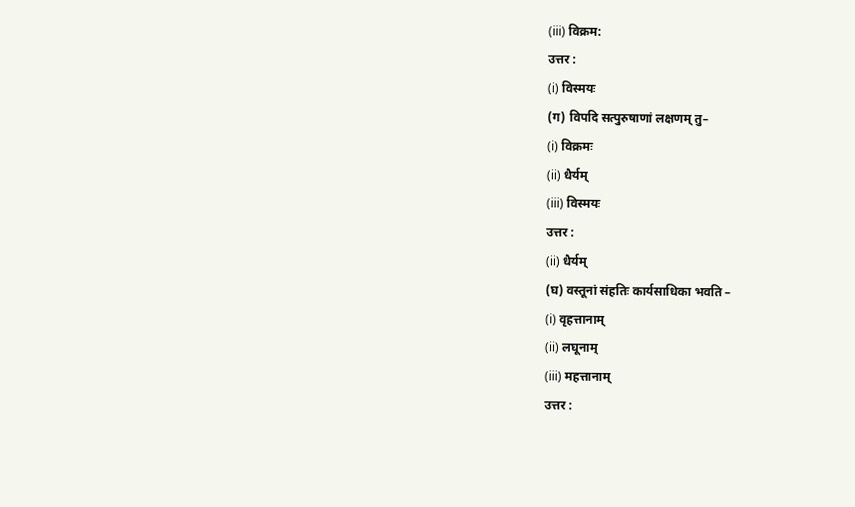(iii) विक्रम:
उत्तर :
(i) विस्मयः
(ग) विपदि सत्पुरुषाणां लक्षणम् तु–
(i) विक्रमः
(ii) धैर्यम्
(iii) विस्मयः
उत्तर :
(ii) धैर्यम्
(घ) वस्तूनां संहतिः कार्यसाधिका भवति –
(i) वृहत्तानाम्
(ii) लघूनाम्
(iii) महत्तानाम्
उत्तर :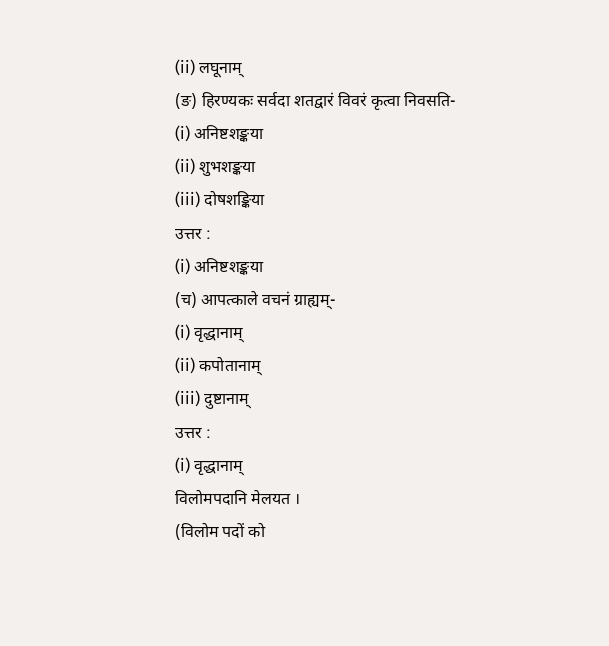(ii) लघूनाम्
(ङ) हिरण्यकः सर्वदा शतद्वारं विवरं कृत्वा निवसति-
(i) अनिष्टशङ्कया
(ii) शुभशङ्कया
(iii) दोषशङ्किया
उत्तर :
(i) अनिष्टशङ्कया
(च) आपत्काले वचनं ग्राह्यम्-
(i) वृद्धानाम्
(ii) कपोतानाम्
(iii) दुष्टानाम्
उत्तर :
(i) वृद्धानाम्
विलोमपदानि मेलयत ।
(विलोम पदों को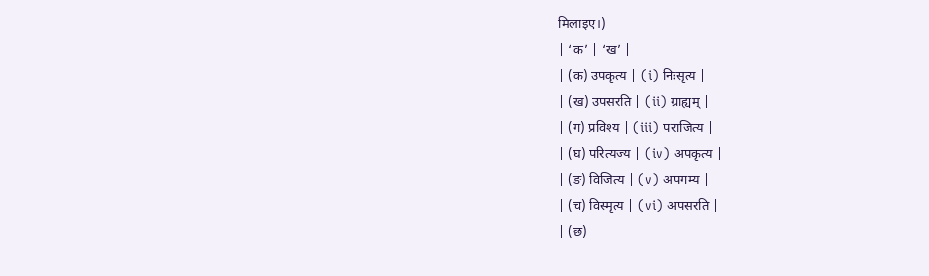मिलाइए।)
| ‘क’ | ‘ख’ |
| (क) उपकृत्य | (i) निःसृत्य |
| (ख) उपसरति | (ii) ग्राह्यम् |
| (ग) प्रविश्य | (iii) पराजित्य |
| (घ) परित्यज्य | (iv) अपकृत्य |
| (ङ) विजित्य | (v) अपगम्य |
| (च) विस्मृत्य | (vi) अपसरति |
| (छ)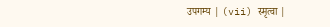उपगम्य | (vii) स्मृत्वा |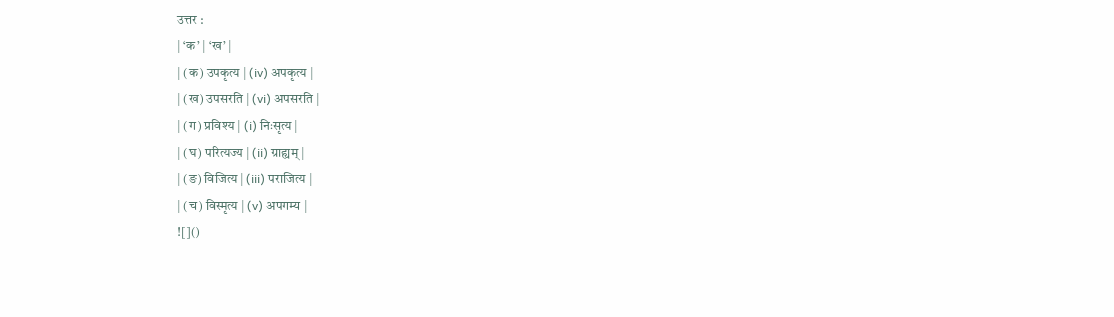उत्तर :
| ‘क’ | ‘ख’ |
| (क) उपकृत्य | (iv) अपकृत्य |
| (ख) उपसरति | (vi) अपसरति |
| (ग) प्रविश्य | (i) निःसृत्य |
| (घ) परित्यज्य | (ii) ग्राह्यम् |
| (ङ) विजित्य | (iii) पराजित्य |
| (च) विस्मृत्य | (v) अपगम्य |
![]()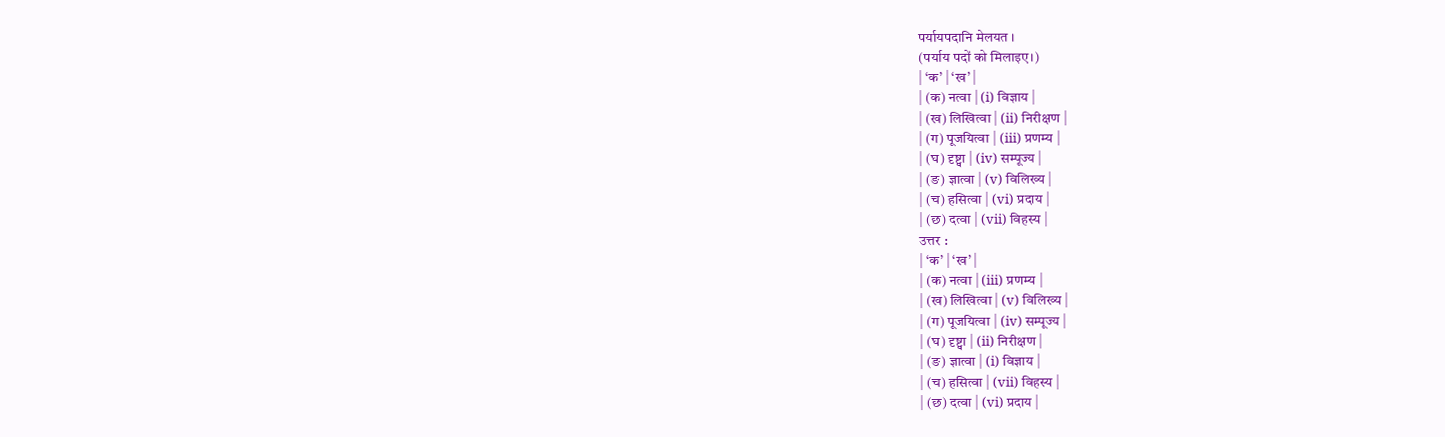पर्यायपदानि मेलयत ।
(पर्याय पदों को मिलाइए।)
| ‘क’ | ‘ख’ |
| (क) नत्वा | (i) विज्ञाय |
| (ख) लिखित्वा | (ii) निरीक्षण |
| (ग) पूजयित्वा | (iii) प्रणम्य |
| (घ) दृष्ट्वा | (iv) सम्पूज्य |
| (ङ) ज्ञात्वा | (v) विलिख्य |
| (च) हसित्वा | (vi) प्रदाय |
| (छ) दत्वा | (vii) विहस्य |
उत्तर :
| ‘क’ | ‘ख’ |
| (क) नत्वा | (iii) प्रणम्य |
| (ख) लिखित्वा | (v) विलिख्य |
| (ग) पूजयित्वा | (iv) सम्पूज्य |
| (घ) दृष्ट्वा | (ii) निरीक्षण |
| (ङ) ज्ञात्वा | (i) विज्ञाय |
| (च) हसित्वा | (vii) विहस्य |
| (छ) दत्वा | (vi) प्रदाय |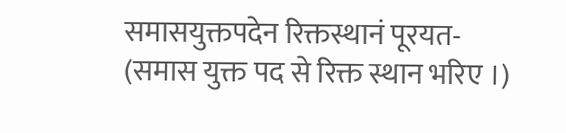समासयुक्तपदेन रिक्तस्थानं पूरयत-
(समास युक्त पद से रिक्त स्थान भरिए ।)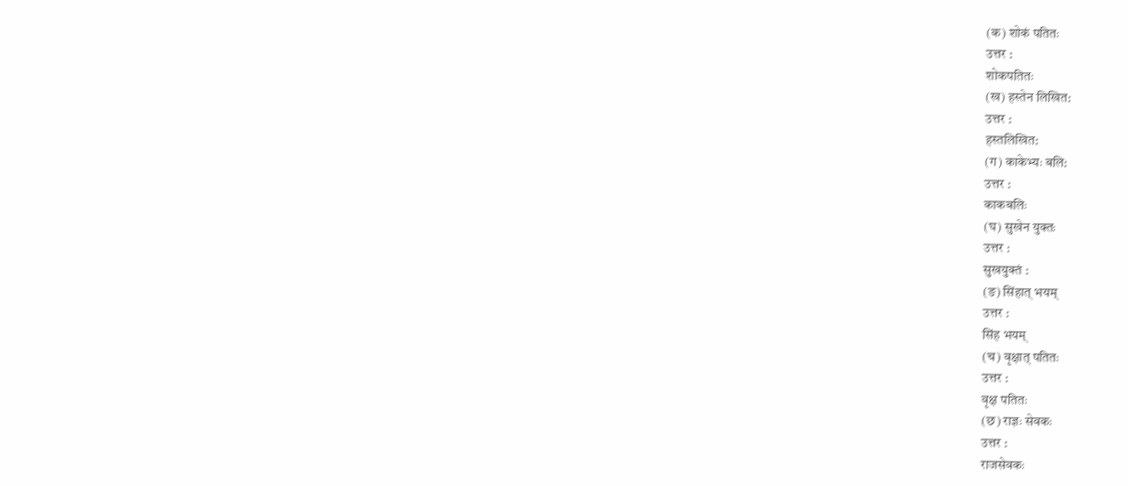(क) शोकं पतितः
उत्तर :
शोकपतितः
(ख) हस्तेन लिखित:
उत्तर :
हस्तलिखित:
(ग) काकेभ्यः बलि:
उत्तर :
काकबलिः
(घ) सुखेन युक्तः
उत्तर :
सुखयुक्तं :
(ङ) सिंहात् भयम्
उत्तर :
सिंह भयम्
(च) वृक्षात् पतितः
उत्तर :
वृक्ष पतितः
(छ) राज्ञः सेवकः
उत्तर :
राजसेवकः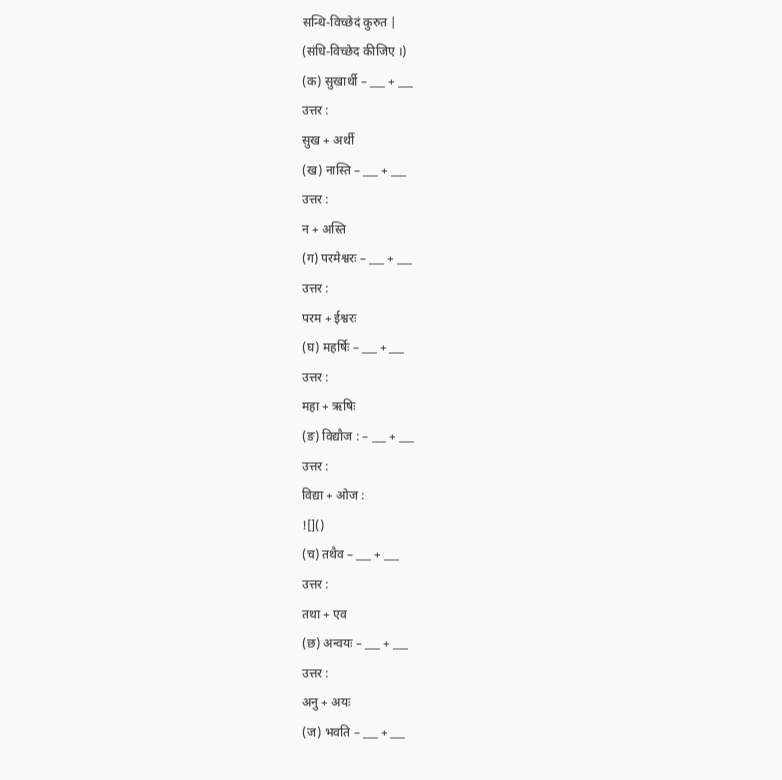सन्धि-विच्छेदं कुरुत |
(संधि-विच्छेद कीजिए ।)
(क) सुखार्थी – ___ + ___
उत्तर :
सुख + अर्थी
(ख) नास्ति – ___ + ___
उत्तर :
न + अस्ति
(ग) परमेश्वरः – ___ + ___
उत्तर :
परम + ईश्वरः
(घ) महर्षिः – ___ + ___
उत्तर :
महा + ऋषिः
(ङ) विद्यौज : – ___ + ___
उत्तर :
विद्या + ओज :
![]()
(च) तथैव – ___ + ___
उत्तर :
तथा + एव
(छ) अन्वयः – ___ + ___
उत्तर :
अनु + अयः
(ज) भवति – ___ + ___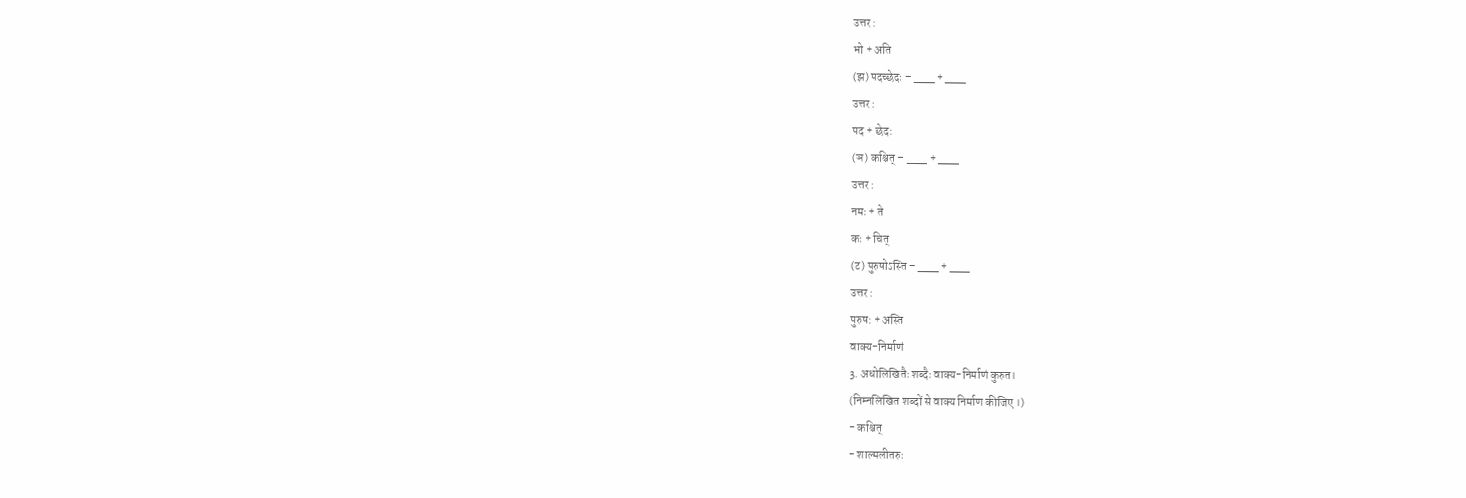उत्तर :
भो + अति
(झ) पदच्छेदः – ___ + ___
उत्तर :
पद + छेद:
(ञ) कश्चित् – ___ + ___
उत्तर :
नमः + ते
कः + चित्
(ट) पुरुषोऽस्ति – ___ + ___
उत्तर :
पुरुष: + अस्ति
वाक्य-निर्माणं
3. अधोलिखितैः शब्दैः वाक्य-निर्माणं कुरुत।
(निम्नलिखित शब्दों से वाक्य निर्माण कीजिए ।)
- कश्चित्
- शाल्मलीतरुः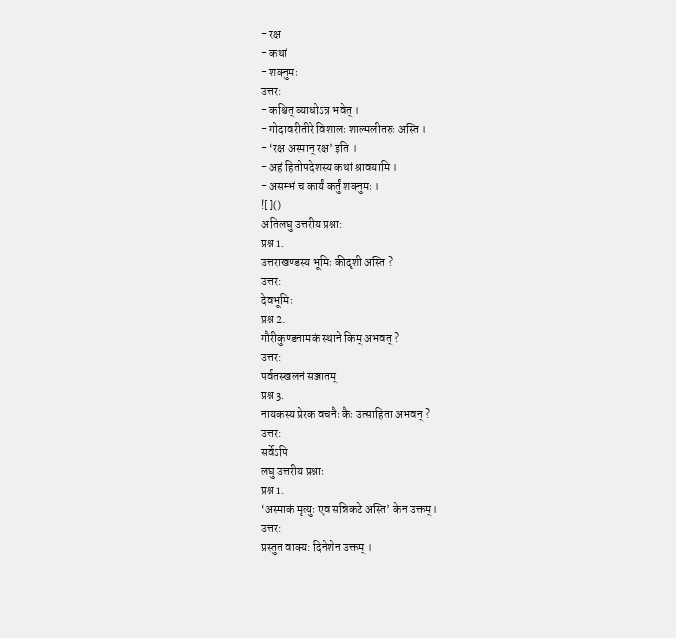- रक्ष
- कथां
- शक्नुमः
उत्तर:
- कश्चित् व्याधोऽत्र भवेत् ।
- गोदावरीतीरे विशालः शाल्मलीतरुः अस्ति ।
- ‘रक्ष अस्मान् रक्ष’ इति ।
- अहं हितोपदेशस्य कथां श्रावयामि ।
- असम्भं च कार्यं कर्तुं शक्नुमः ।
![]()
अतिलघु उत्तरीय प्रश्ना:
प्रश्न 1.
उत्तराखण्डस्य भूमिः कीदृशी अस्ति ?
उत्तर:
देवभूमिः
प्रश्न 2.
गौरीकुण्डनामकं स्थाने किम् अभवत् ?
उत्तर:
पर्वतस्खलनं सञ्जातम्
प्रश्न 3.
नायकस्य प्रेरक वचनैः कैः उत्साहिता अभवन् ?
उत्तर:
सर्वेऽपि
लघु उत्तरीय प्रश्नाः
प्रश्न 1.
‘अस्माकं मृत्युः एव सन्निकटे अस्ति’ केन उक्तम्।
उत्तर:
प्रस्तुत वाक्य: दिनेशेन उक्तम् ।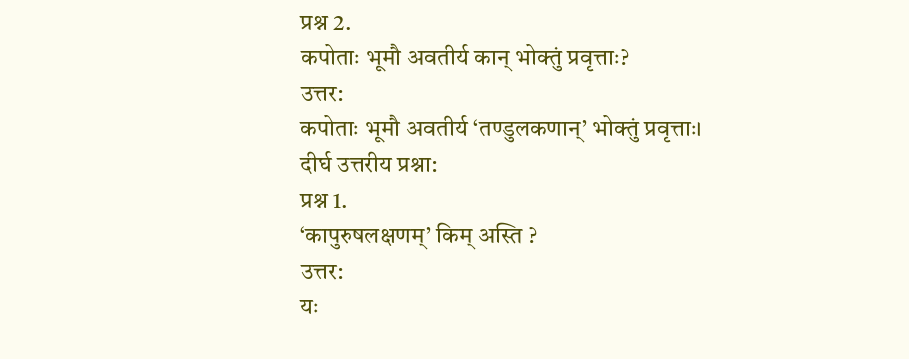प्रश्न 2.
कपोताः भूमौ अवतीर्य कान् भोक्तुं प्रवृत्ताः?
उत्तर:
कपोताः भूमौ अवतीर्य ‘तण्डुलकणान्’ भोक्तुं प्रवृत्ताः।
दीर्घ उत्तरीय प्रश्ना:
प्रश्न 1.
‘कापुरुषलक्षणम्’ किम् अस्ति ?
उत्तर:
यः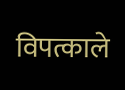विपत्काले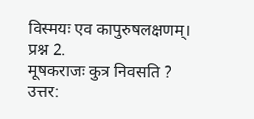विस्मयः एव कापुरुषलक्षणम्।
प्रश्न 2.
मूषकराजः कुत्र निवसति ?
उत्तर: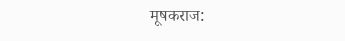मूषकराज: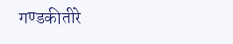गण्डकीतीरे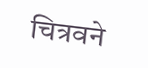चित्रवने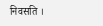निवसति ।